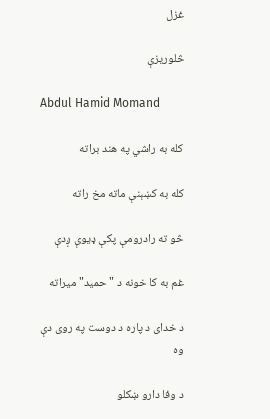غزل

څلوريزې

Abdul Hamid Momand

کله به راشي په هند براته

کله به کښېنې ماته مخ راته

څو ته رادرومې پکې ډيوې ږدې

غم به کا خونه د "حميد" ميراته

د خدای د پاره د دوست په روی دې وه

د وفا دارو ښکلو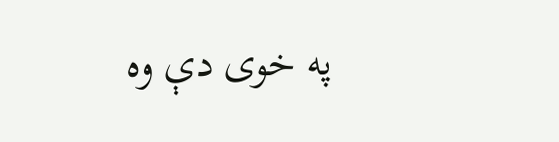په خوی دې وه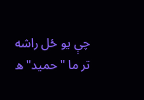چې يو ځل راشه تر ما "حميد"ه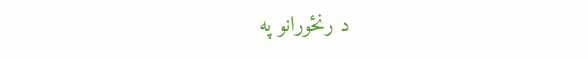د رنځورانو په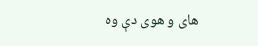های و هوی دې وه